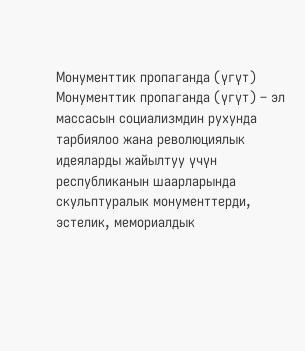Монументтик пропаганда (үгүт)
Монументтик пропаганда (үгүт) – эл массасын социализмдин рухунда тарбиялоо жана революциялык идеяларды жайылтуу үчүн республиканын шаарларында скульптуралык монументтерди, эстелик, мемориалдык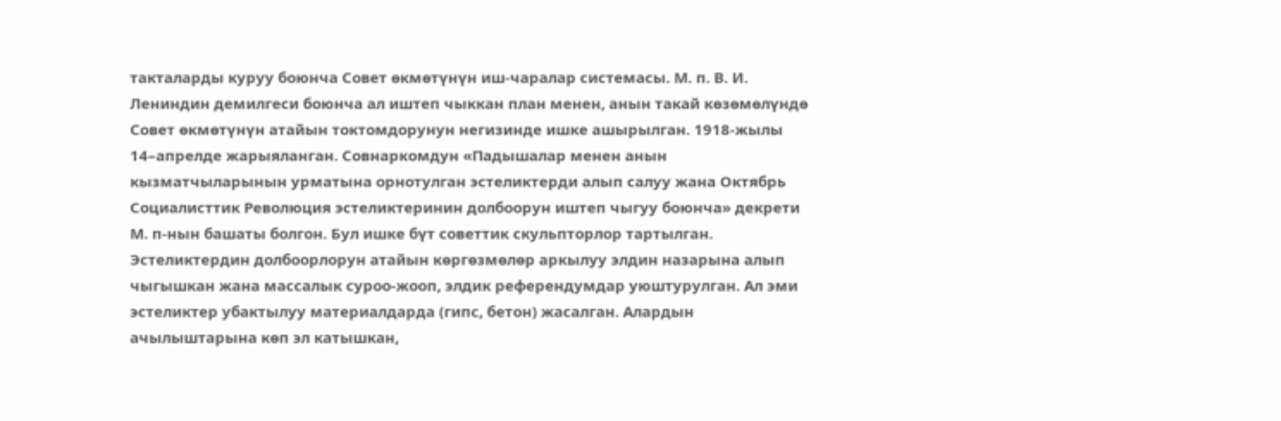такталарды куруу боюнча Совет өкмөтүнүн иш-чаралар системасы. М. п. В. И. Лениндин демилгеси боюнча ал иштеп чыккан план менен, анын такай көзөмөлүндө Совет өкмөтүнүн атайын токтомдорунун негизинде ишке ашырылган. 1918-жылы 14–апрелде жарыяланган. Совнаркомдун «Падышалар менен анын кызматчыларынын урматына орнотулган эстеликтерди алып салуу жана Октябрь Социалисттик Революция эстеликтеринин долбоорун иштеп чыгуу боюнча» декрети М. п-нын башаты болгон. Бул ишке бүт советтик скульпторлор тартылган. Эстеликтердин долбоорлорун атайын көргөзмөлөр аркылуу элдин назарына алып чыгышкан жана массалык суроо-жооп, элдик референдумдар уюштурулган. Ал эми эстеликтер убактылуу материалдарда (гипс, бетон) жасалган. Алардын ачылыштарына көп эл катышкан,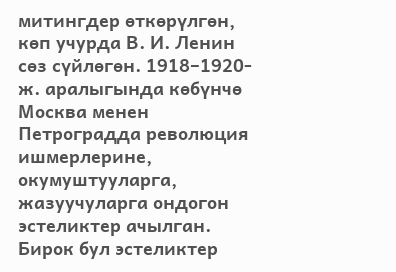митингдер өткөрүлгөн, көп учурда В. И. Ленин сөз сүйлөгөн. 1918–1920-ж. аралыгында көбүнчө Москва менен Петроградда революция ишмерлерине, окумуштууларга, жазуучуларга ондогон эстеликтер ачылган. Бирок бул эстеликтер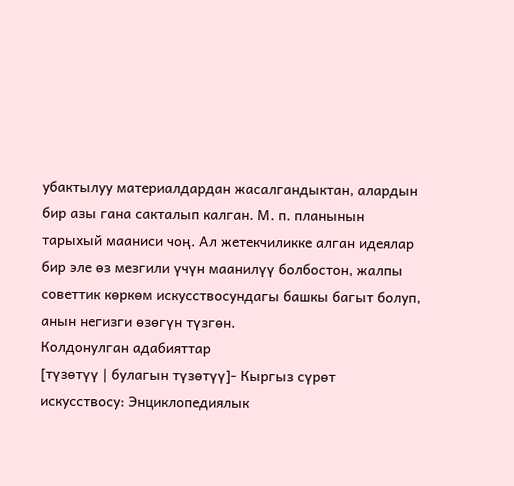убактылуу материалдардан жасалгандыктан, алардын бир азы гана сакталып калган. М. п. планынын тарыхый мааниси чоң. Ал жетекчиликке алган идеялар бир эле өз мезгили үчүн маанилүү болбостон, жалпы советтик көркөм искусствосундагы башкы багыт болуп, анын негизги өзөгүн түзгөн.
Колдонулган адабияттар
[түзөтүү | булагын түзөтүү]- Кыргыз сүрөт искусствосу: Энциклопедиялык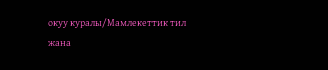окуу куралы/Мамлекеттик тил жана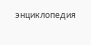энциклопедия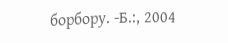борбору. -Б.:, 2004